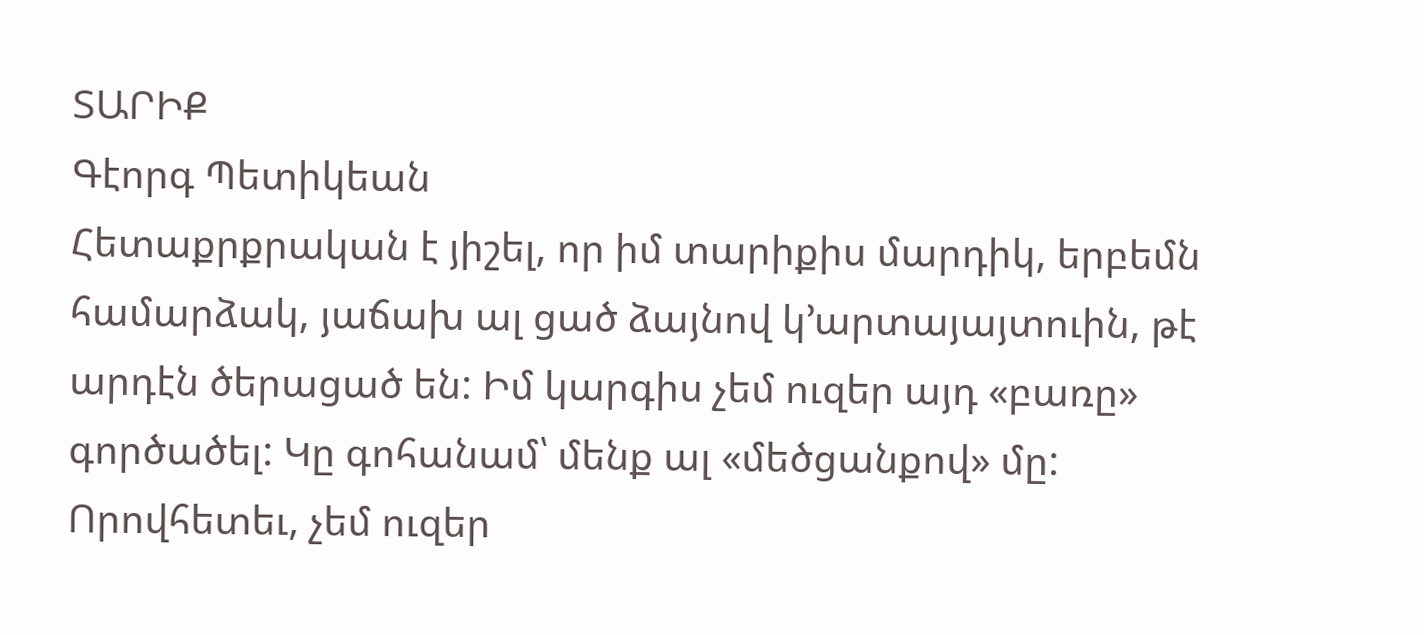ՏԱՐԻՔ
Գէորգ Պետիկեան
Հետաքրքրական է յիշել, որ իմ տարիքիս մարդիկ, երբեմն համարձակ, յաճախ ալ ցած ձայնով կ’արտայայտուին, թէ արդէն ծերացած են: Իմ կարգիս չեմ ուզեր այդ «բառը» գործածել: Կը գոհանամ՝ մենք ալ «մեծցանքով» մը: Որովհետեւ, չեմ ուզեր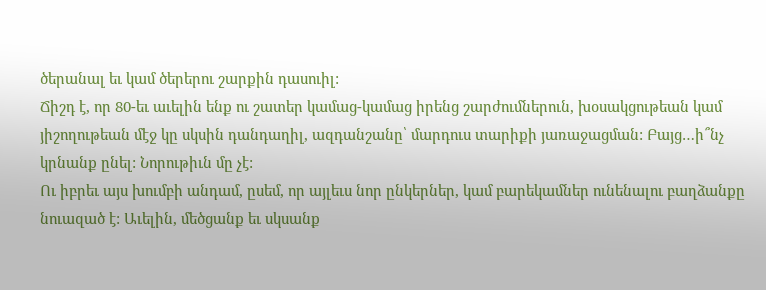ծերանալ եւ կամ ծերերու շարքին դասուիլ:
Ճիշդ է, որ 80-եւ աւելին ենք ու շատեր կամաց-կամաց իրենց շարժումներուն, խօսակցութեան կամ յիշողութեան մէջ կը սկսին դանդաղիլ, ազդանշանը՝ մարդուս տարիքի յառաջացման: Բայց…ի՞նչ կրնանք ընել: Նորութիւն մը չէ:
Ու իբրեւ այս խումբի անդամ, ըսեմ, որ այլեւս նոր ընկերներ, կամ բարեկամներ ունենալու բաղձանքը նուազած է: Աւելին, մեծցանք եւ սկսանք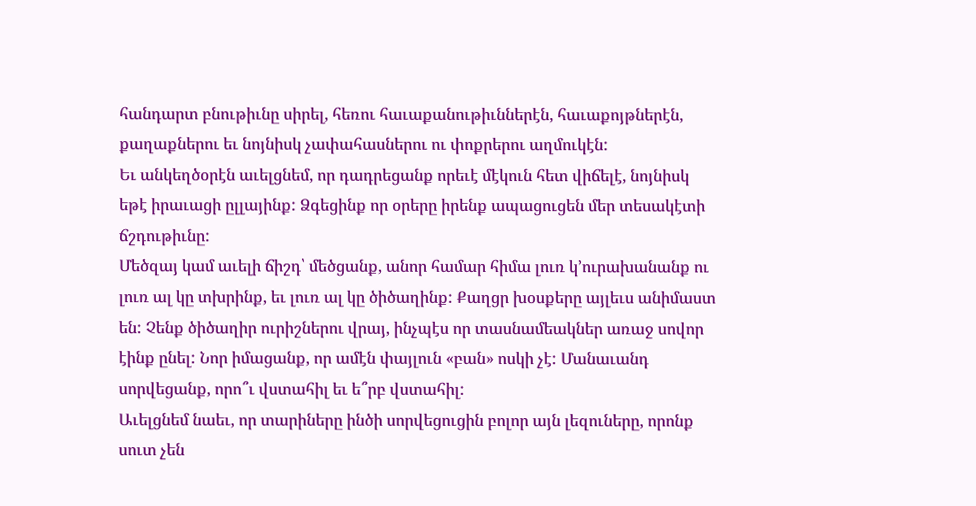հանդարտ բնութիւնը սիրել, հեռու հաւաքանութիւններէն, հաւաքոյթներէն, քաղաքներու եւ նոյնիսկ չափահասներու ու փոքրերու աղմուկէն:
Եւ անկեղծօրէն աւելցնեմ, որ դադրեցանք որեւէ մէկուն հետ վիճելէ, նոյնիսկ եթէ իրաւացի ըլլայինք: Ձգեցինք որ օրերը իրենք ապացուցեն մեր տեսակէտի ճշդութիւնը:
Մեծզայ կամ աւելի ճիշդ՝ մեծցանք, անոր համար հիմա լուռ կ’ուրախանանք ու լուռ ալ կը տխրինք, եւ լուռ ալ կը ծիծաղինք: Քաղցր խօսքերը այլեւս անիմաստ են: Չենք ծիծաղիր ուրիշներու վրայ, ինչպէս որ տասնամեակներ առաջ սովոր էինք ընել: Նոր իմացանք, որ ամէն փայլուն «բան» ոսկի չէ: Մանաւանդ սորվեցանք, որո՞ւ վստահիլ եւ ե՞րբ վստահիլ:
Աւելցնեմ նաեւ, որ տարիները ինծի սորվեցուցին բոլոր այն լեզուները, որոնք սուտ չեն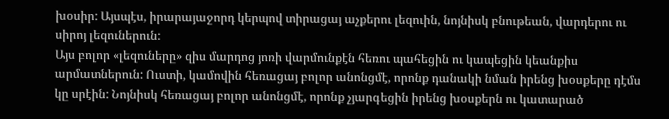խօսիր: Այսպէս, իրարայաջորդ կերպով տիրացայ աչքերու լեզուին, նոյնիսկ բնութեան, վարդերու ու սիրոյ լեզուներուն:
Այս բոլոր «լեզուները» զիս մարդոց յոռի վարմունքէն հեռու պահեցին ու կապեցին կեանքիս արմատներուն: Ուստի, կամովին հեռացայ բոլոր անոնցմէ, որոնք դանակի նման իրենց խօսքերը դէմս կը սրէին: Նոյնիսկ հեռացայ բոլոր անոնցմէ, որոնք չյարգեցին իրենց խօսքերն ու կատարած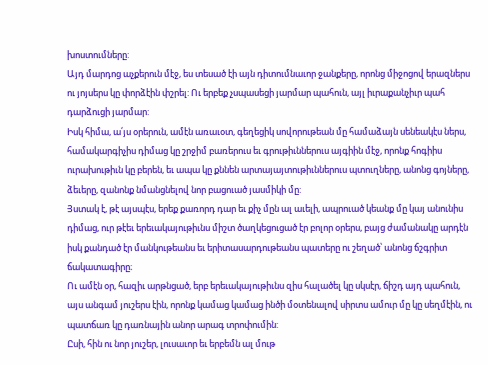խոստումները:
Այդ մարդոց աչքերուն մէջ, ես տեսած էի այն դիտումնաւոր ջանքերը, որոնց միջոցով երազներս ու յոյսերս կը փորձէին փշրել: Ու երբեք չսպասեցի յարմար պահուն, այլ իւրաքանչիւր պահ դարձուցի յարմար:
Իսկ հիմա, ա՛յս օրերուն, ամէն առաւօտ, գեղեցիկ սովորութեան մը համաձայն սենեակէս ներս, համակարգիչիս դիմաց կը շրջիմ բառերուս եւ գրութիւններուս այգիին մէջ, որոնք հոգիիս ուրախութիւն կը բերեն, եւ ապա կը քննեն արտայայտութիւններուս պտուղները, անոնց գոյները, ձեւերը, զանոնք նմանցնելով նոր բացուած յասմիկի մը:
Յստակ է, թէ այսպէս, երեք քառորդ դար եւ քիչ մըն ալ աւելի, ապրուած կեանք մը կայ անունիս դիմաց, ուր թէեւ երեւակայութիւնս միշտ ծաղկեցուցած էր բոլոր օրերս, բայց ժամանակը արդէն իսկ քանդած էր մանկութեանս եւ երիտասարդութեանս պատերը ու շեղած՝ անոնց ճշգրիտ ճակատագիրը։
Ու ամէն օր, հազիւ արթնցած, երբ երեւակայութիւնս զիս հալածել կը սկսէր, ճիշդ այդ պահուն, այս անգամ յուշերս էին, որոնք կամաց կամաց ինծի մօտենալով սիրտս ամուր մը կը սեղմէին, ու պատճառ կը դառնային անոր արագ տրոփումին:
Ըսի, հին ու նոր յուշեր, լուսաւոր եւ երբեմն ալ մութ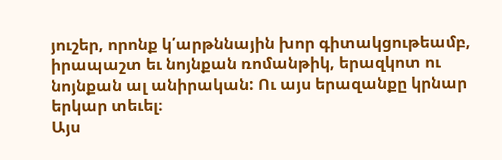յուշեր, որոնք կ՛արթննային խոր գիտակցութեամբ, իրապաշտ եւ նոյնքան ռոմանթիկ, երազկոտ ու նոյնքան ալ անիրական: Ու այս երազանքը կրնար երկար տեւել։
Այս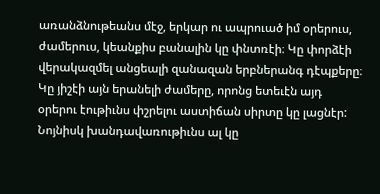առանձնութեանս մէջ, երկար ու ապրուած իմ օրերուս, ժամերուս, կեանքիս բանալին կը փնտռէի։ Կը փորձէի վերակազմել անցեալի զանազան երբներանգ դէպքերը։ Կը յիշէի այն երանելի ժամերը, որոնց ետեւէն այդ օրերու էութիւնս փշրելու աստիճան սիրտը կը լացնէր: Նոյնիսկ խանդավառութիւնս ալ կը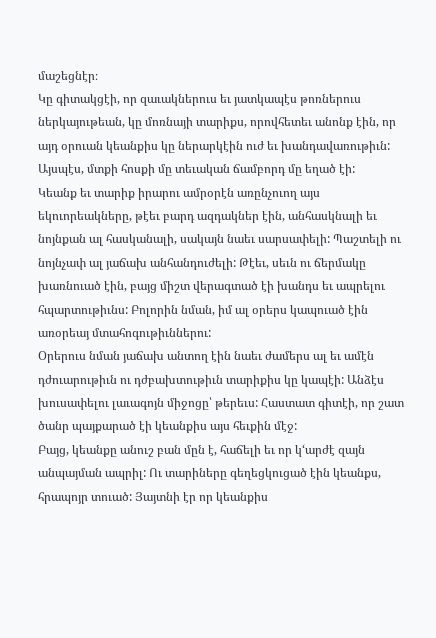մաշեցնէր։
Կը գիտակցէի, որ զաւակներուս եւ յատկապէս թոռներուս ներկայութեան, կը մոռնայի տարիքս, որովհետեւ անոնք էին, որ այդ օրուան կեանքիս կը ներարկէին ուժ եւ խանդավառութիւն: Այսպէս, մտքի հոսքի մը տեւական ճամբորդ մը եղած էի:
Կեանք եւ տարիք իրարու ամրօրէն առընչուող այս եկուորեակները, թէեւ բարդ ազդակներ էին, անհասկնալի եւ նոյնքան ալ հասկանալի, սակայն նաեւ սարսափելի: Պաշտելի ու նոյնչափ ալ յաճախ անհանդուժելի: Թէեւ, սեւն ու ճերմակը խառնուած էին, բայց միշտ վերագտած էի խանդս եւ ապրելու հպարտութիւնս: Բոլորին նման, իմ ալ օրերս կապուած էին առօրեայ մտահոգութիւններու:
Օրերուս նման յաճախ անտող էին նաեւ ժամերս ալ եւ ամէն դժուարութիւն ու դժբախտութիւն տարիքիս կը կապէի: Անձէս խուսափելու լաւագոյն միջոցը՝ թերեւս: Հաստատ գիտէի, որ շատ ծանր պայքարած էի կեանքիս այս հեւքին մէջ:
Բայց, կեանքը անուշ բան մըն է, հաճելի եւ որ կ‘արժէ զայն անպայման ապրիլ: Ու տարիները գեղեցկուցած էին կեանքս, հրապոյր տուած: Յայտնի էր որ կեանքիս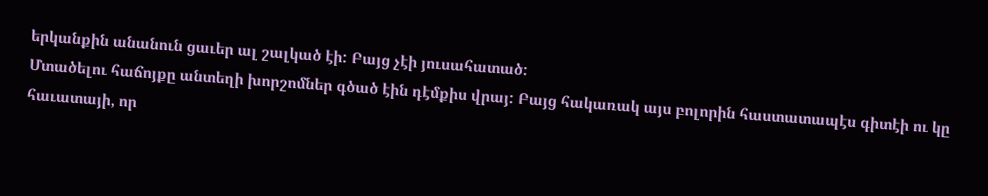երկանքին անանուն ցաւեր ալ շալկած էի: Բայց չէի յուսահատած:
Մտածելու հաճոյքը անտեղի խորշոմներ գծած էին դէմքիս վրայ: Բայց հակառակ այս բոլորին հաստատապէս գիտէի ու կը հաւատայի, որ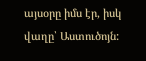այսօրը իմս էր, իսկ վաղը՝ Աստուծոյն: